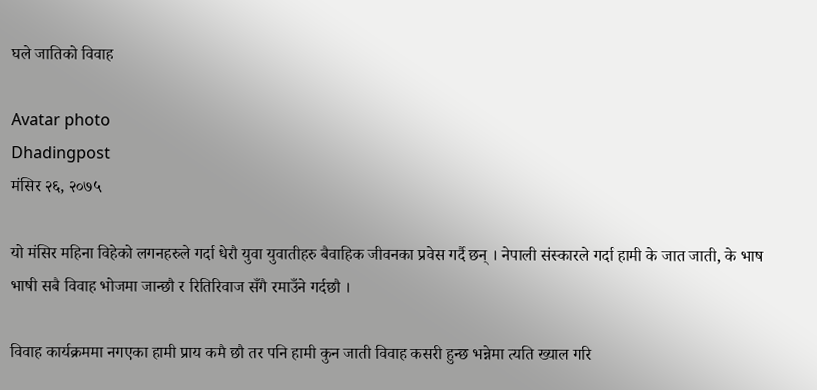घले जातिको विवाह

Avatar photo
Dhadingpost
मंसिर २६, २०७५

यो मंसिर महिना विहेको लगनहरुले गर्दा धेरौ युवा युवातीहरु बैवाहिक जीवनका प्रवेस गर्दै छन् । नेपाली संस्कारले गर्दा हामी के जात जाती, के भाष भाषी सबै विवाह भोजमा जान्छौ र रितिरिवाज सँगै रमाउँने गर्दछौ ।

विवाह कार्यक्रममा नगएका हामी प्राय कमै छौ तर पनि हामी कुन जाती विवाह कसरी हुन्छ भन्नेमा त्यति ख्याल गरि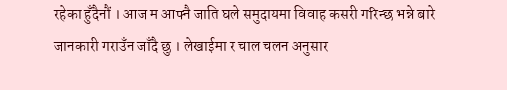रहेका हुँदैनौं । आज म आफ्नै जाति घले समुदायमा विवाह कसरी गरिन्छ भन्ने बारे जानकारी गराउँन जाँदै छु । लेखाईमा र चाल चलन अनुसार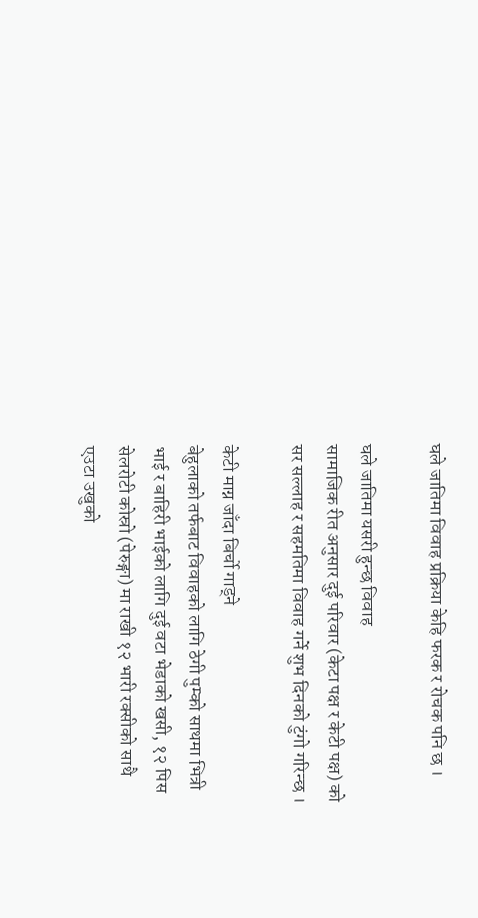घले जातिमा विवाह प्रक्रिया केहि फरक र रोचक पनि छ ।

घले जातिमा यसरी हुन्छ विवाह
सामाजिक रीत अनुसार दुई परिवार (केटा पक्ष र केटी पक्ष) को सर सल्लाह र सहमतिमा विवाह गर्ने शुभ दिनको टुंगो गरिन्छ ।

केटी माग्न जाँदा बिर्चो गाड्ने
बेहुलाको तर्फबाट विवाहको लागि ठेगी पुम्को साथमा भित्री भाई र बाहिरी भाईको लागि दुई वटा भेडाको खसी, १२ पिस सेलरोटी कोस्रो (पेरुङ्गा) मा राखी १२ भारी रक्सीको साथै एउटा उखुको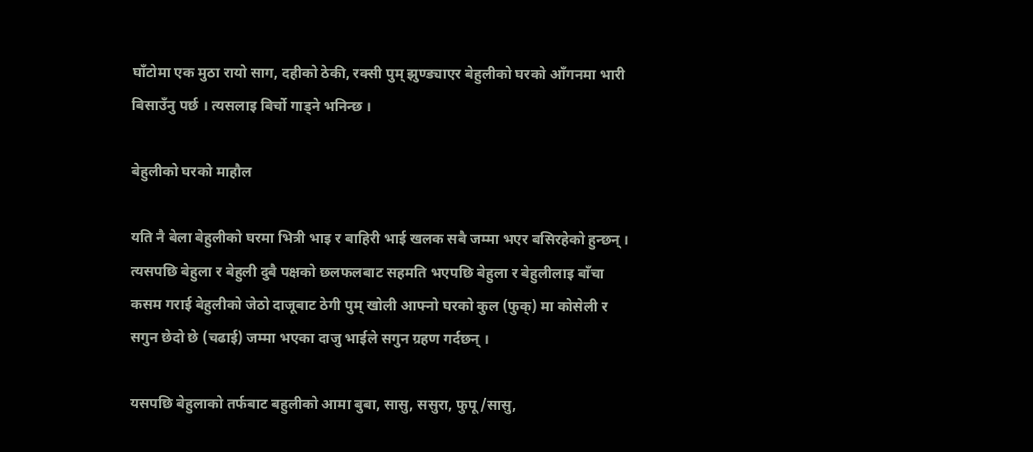घाँटोमा एक मुठा रायो साग, दहीको ठेकी, रक्सी पुम् झुण्ड्याएर बेहुलीको घरको आँगनमा भारी बिसाउँनु पर्छ । त्यसलाइ बिर्चो गाड्ने भनिन्छ ।

बेहुलीको घरको माहौल

यति नै बेला बेहुलीको घरमा भित्री भाइ र बाहिरी भाई खलक सबै जम्मा भएर बसिरहेको हुन्छन् । त्यसपछि बेहुला र बेहुली दुबै पक्षको छलफलबाट सहमति भएपछि बेहुला र बेहुलीलाइ बाँचा कसम गराई बेहुलीको जेठो दाजूबाट ठेगी पुम् खोली आफ्नो घरको कुल (फुक्) मा कोसेली र सगुन छेदो छे (चढाई) जम्मा भएका दाजु भाईले सगुन ग्रहण गर्दछन् ।

यसपछि बेहुलाको तर्फबाट बहुलीको आमा बुबा, सासु, ससुरा, फुपू/सासु,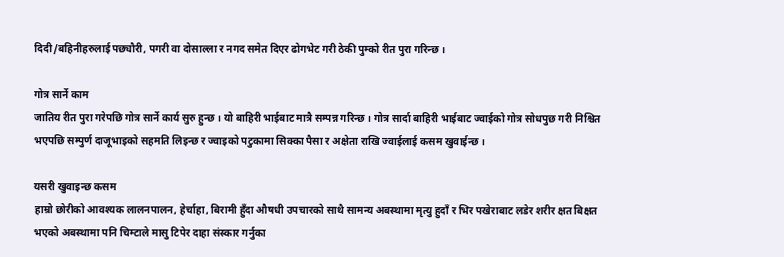दिदी/बहिनीहरुलाई पछ्यौरी, पगरी वा दोसाल्ला र नगद समेत दिएर ढोगभेट गरी ठेकी पुम्को रीत पुरा गरिन्छ ।

गोत्र सार्ने काम
जातिय रीत पुरा गरेपछि गोत्र सार्ने कार्य सुरु हुन्छ । यो बाहिरी भाईबाट मात्रै सम्पन्न गरिन्छ । गोत्र सार्दा बाहिरी भाईबाट ज्वाईको गोत्र सोधपुछ गरी निश्चित भएपछि सम्पुर्ण दाजूभाइको सहमति लिइन्छ र ज्वाइको पटुकामा सिक्का पैसा र अक्षेता राखि ज्वाईलाई कसम खुवाईन्छ ।

यसरी खुवाइन्छ कसम
हाम्रो छोरीको आवश्यक लालनपालन, हेर्चाहा, बिरामी हुँदा औषधी उपचारको साथै सामन्य अबस्थामा मृत्यु हुदाँ र भिर पखेराबाट लडेर शरीर क्षत बिक्षत भएको अबस्थामा पनि चिम्टाले मासु टिपेर दाहा संस्कार गर्नुका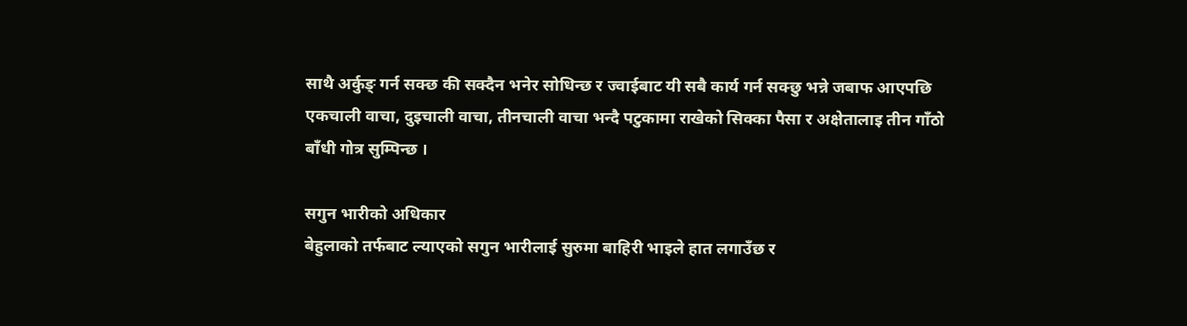साथै अर्कुङ् गर्न सक्छ की सक्दैन भनेर सोधिन्छ र ज्वाईबाट यी सबै कार्य गर्न सक्छु भन्ने जबाफ आएपछि एकचाली वाचा, दुइचाली वाचा, तीनचाली वाचा भन्दै पटुकामा राखेको सिक्का पैसा र अक्षेतालाइ तीन गाँठो बाँधी गोत्र सुम्पिन्छ ।

सगुन भारीको अधिकार
बेहुलाको तर्फबाट ल्याएको सगुन भारीलाई सुरुमा बाहिरी भाइले हात लगाउँछ र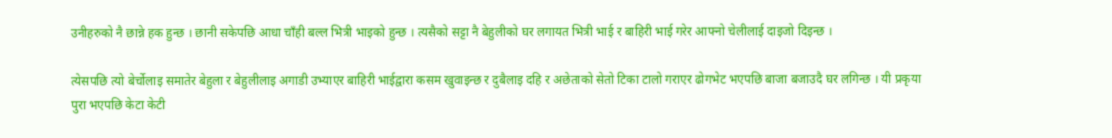उनीहरुको नै छान्ने हक हुन्छ । छानी सकेपछि आधा चाँही बल्ल भित्री भाइको हुन्छ । त्यसैको सट्टा नै बेहुलीको घर लगायत भित्री भाई र बाहिरी भाई गरेर आफ्नो चेलीलाई दाइजो दिइन्छ ।

त्येसपछि त्यो बेर्चोलाइ समातेर बेहुला र बेहुलीलाइ अगाडी उभ्याएर बाहिरी भाईद्वारा कसम खुवाइन्छ र दुबैलाइ दहि र अछेताको सेतो टिका टालो गराएर ढोगभेट भएपछि बाजा बजाउदै घर लगिन्छ । यी प्रकृया पुरा भएपछि केटा केटी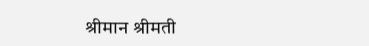श्रीमान श्रीमती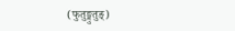(फुतुङ्मुतुङ्)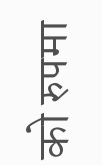को रुपमा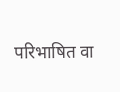परिभाषित वा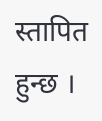स्तापित हुन्छ ।